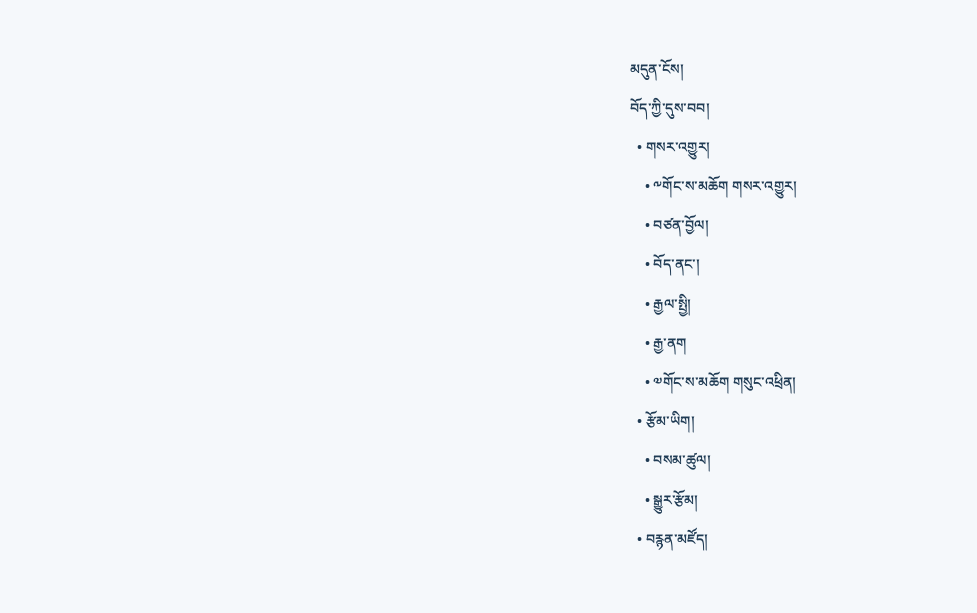མདུན་ངོས།
བོད་ཀྱི་དུས་བབ།
  • གསར་འགྱུར།
    • ༸གོང་ས་མཆོག གསར་འགྱུར།
    • བཙན་བྱོལ།
    • བོད་ནང་།
    • རྒྱལ་སྤྱི།
    • རྒྱ་ནག
    • ༧གོང་ས་མཆོག གསུང་འཕྲིན།
  • རྩོམ་ཡིག།
    • བསམ་ཚུལ།
    • སྒྱུར་རྩོམ།
  • བརྙན་མཛོད།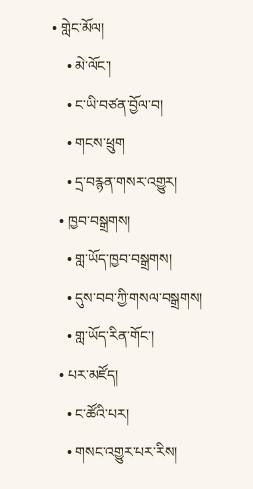• གླེང་མོལ།
    • མེ་ལོང་།
    • ང་ཡི་བཙན་བྱོལ་བ།
    • གངས་ཕྲུག
    • དྲ་བརྙན་གསར་འགྱུར།
  • ཁྱབ་བསྒྲགས།
    • གླ་ཡོད་ཁྱབ་བསྒྲགས།
    • དུས་བབ་ཀྱི་གསལ་བསྒྲགས།
    • གླ་ཡོད་རིན་གོང་།
  • པར་མཛོད།
    • ང་ཚོའི་པར།
    • གསང་འགྱུར་པར་རིས།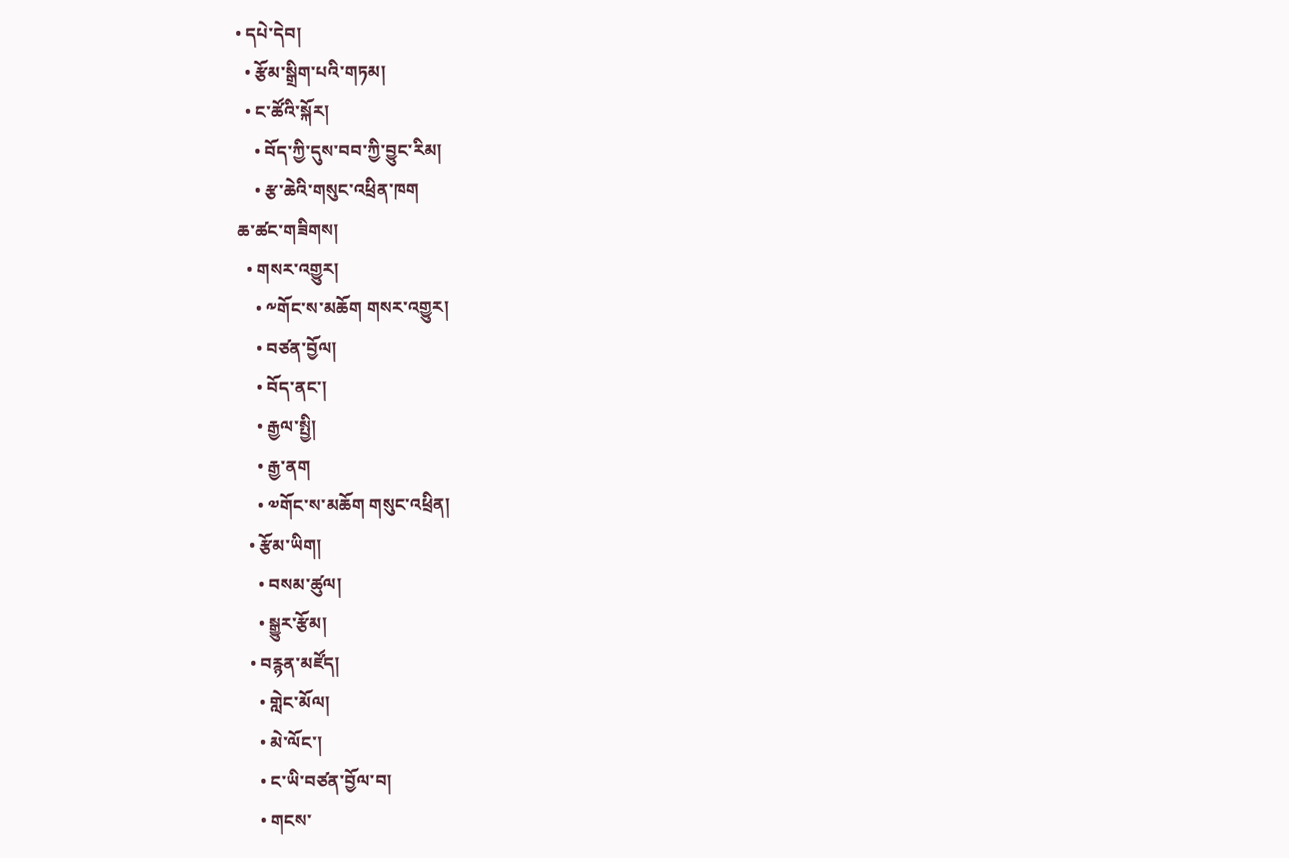• དཔེ་དེབ།
  • རྩོམ་སྒྲིག་པའི་གཏམ།
  • ང་ཚོའི་སྐོར།
    • བོད་ཀྱི་དུས་བབ་ཀྱི་བྱུང་རིམ།
    • རྩ་ཆེའི་གསུང་འཕྲིན་ཁག
ཆ་ཚང་གཟིགས།
  • གསར་འགྱུར།
    • ༸གོང་ས་མཆོག གསར་འགྱུར།
    • བཙན་བྱོལ།
    • བོད་ནང་།
    • རྒྱལ་སྤྱི།
    • རྒྱ་ནག
    • ༧གོང་ས་མཆོག གསུང་འཕྲིན།
  • རྩོམ་ཡིག།
    • བསམ་ཚུལ།
    • སྒྱུར་རྩོམ།
  • བརྙན་མཛོད།
    • གླེང་མོལ།
    • མེ་ལོང་།
    • ང་ཡི་བཙན་བྱོལ་བ།
    • གངས་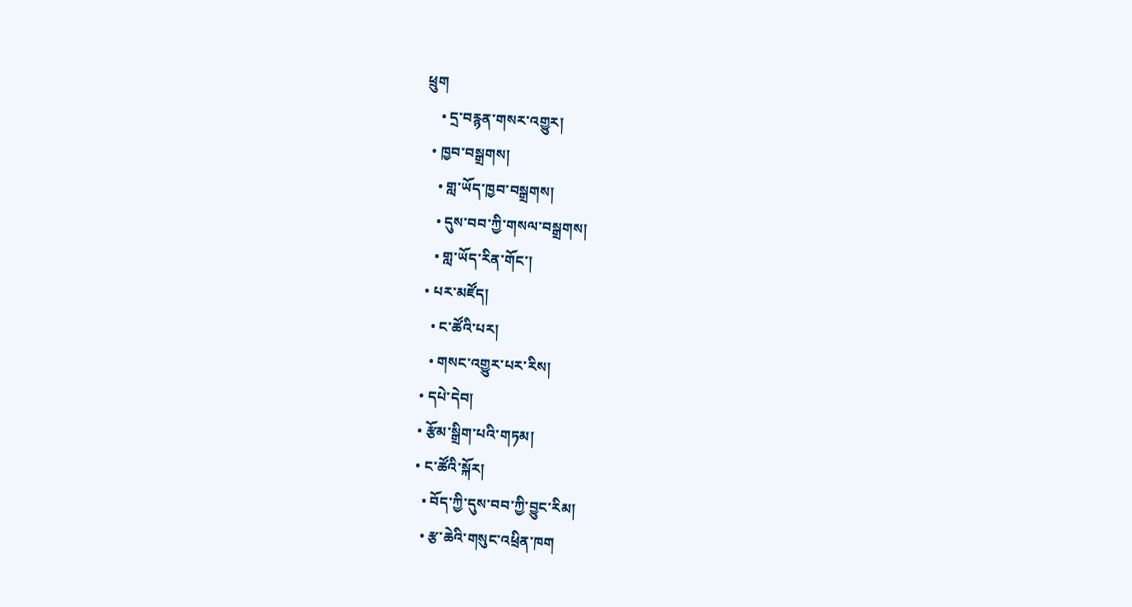ཕྲུག
    • དྲ་བརྙན་གསར་འགྱུར།
  • ཁྱབ་བསྒྲགས།
    • གླ་ཡོད་ཁྱབ་བསྒྲགས།
    • དུས་བབ་ཀྱི་གསལ་བསྒྲགས།
    • གླ་ཡོད་རིན་གོང་།
  • པར་མཛོད།
    • ང་ཚོའི་པར།
    • གསང་འགྱུར་པར་རིས།
  • དཔེ་དེབ།
  • རྩོམ་སྒྲིག་པའི་གཏམ།
  • ང་ཚོའི་སྐོར།
    • བོད་ཀྱི་དུས་བབ་ཀྱི་བྱུང་རིམ།
    • རྩ་ཆེའི་གསུང་འཕྲིན་ཁག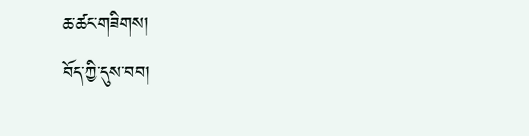ཆ་ཚང་གཟིགས།
བོད་ཀྱི་དུས་བབ།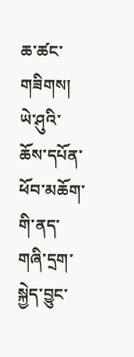ཆ་ཚང་གཟིགས།
ཡེ་ཤུའི་ཆོས་དཔོན་ཕོབ་མཆོག་གི་ནད་གཞི་དྲག་སྐྱེད་བྱུང་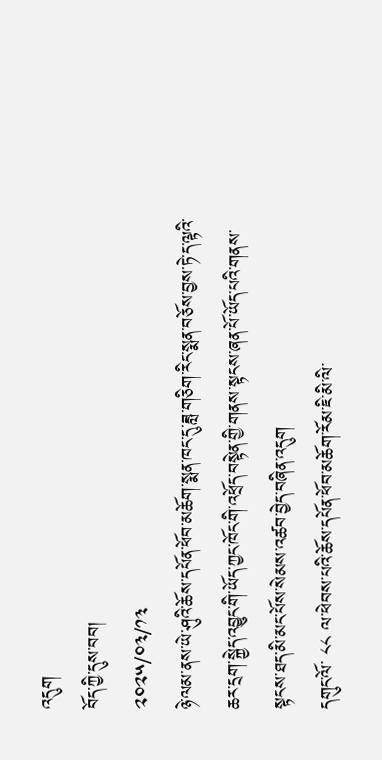འདུག
བོད་ཀྱི་དུས་བབ།
༢༠༢༥/༠༣/༡༣
ཉེ་ལམ་ནས་ཡེ་ཤུའི་ཆོས་དཔོན་ཕོབ་མཆོག་སྨན་ཁང་དུ་ཟླ་གཅིག་རིང་སྨན་བཅོས་བྱས་ཏེ་ད་ལྟའི་ཆར་དྲག་སྐྱེད་འབྱུང་གི་ཡོད་ཀྱང་ཁོང་གི་འཕྲོད་བསྟེན་གྱི་གནས་སྟངས་ཞན་པོ་ཡོད་པའི་གནས་སྟངས་ཐད་མི་མང་པོས་སེམས་འཚབ་བྱེད་བཞིན་འདུག
དགུང་ལོ་ ༨༨ ལ་ཕེབས་པའི་ཆོས་དཔོན་ཕོབ་མཆོག་རོམ་ཇི་མི་ལི་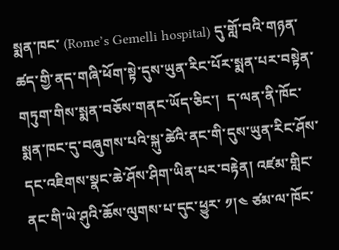སྨན་ཁང་ (Rome’s Gemelli hospital) དུ་གློ་བའི་གཉན་ཚད་གྱི་ནད་གཞི་ཕོག་སྟེ་དུས་ཡུན་རིང་པོར་སྨན་པར་བསྟེན་གཏུག་གིས་སྨན་བཅོས་གནང་ཡོད་ཅིང་།  ད་ལན་ནི་ཁོང་སྨན་ཁང་དུ་བཞུགས་པའི་སྐུ་ཚེའི་ནང་གི་དུས་ཡུན་རིང་ཤོས་དང་འཇིགས་སྣང་ཆེ་ཤོས་ཤིག་ཡིན་པར་བརྟེན། འཛམ་གླིང་ནང་གི་ཡེ་ཤུའི་ཆོས་ལུགས་པ་དུང་ཕྱུར་ ༡།༤ ཙམ་ལ་ཁོང་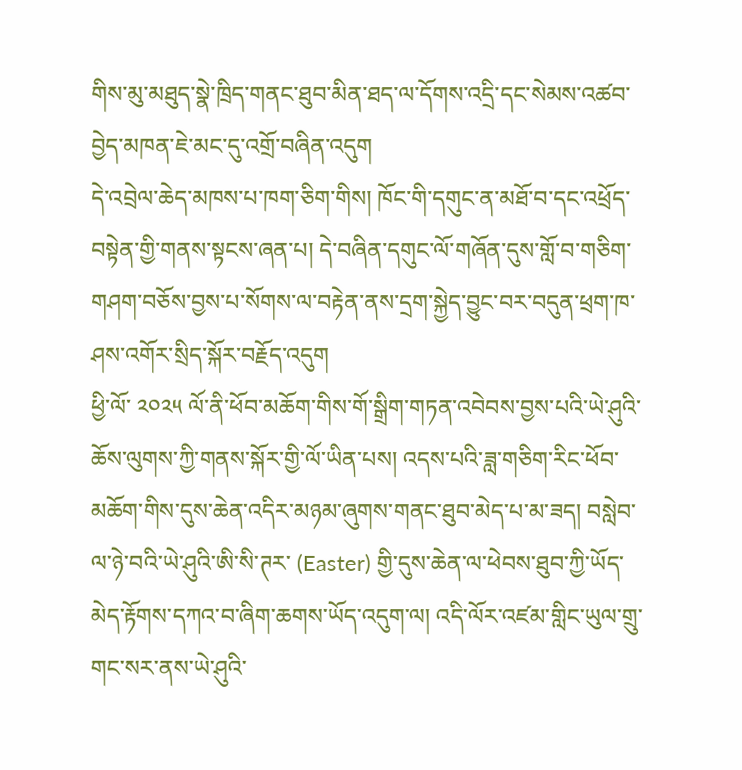གིས་མུ་མཐུད་སྣེ་ཁྲིད་གནང་ཐུབ་མིན་ཐད་ལ་དོགས་འདྲི་དང་སེམས་འཚབ་བྱེད་མཁན་ཇེ་མང་དུ་འགྲོ་བཞིན་འདུག
དེ་འབྲེལ་ཆེད་མཁས་པ་ཁག་ཅིག་གིས། ཁོང་གི་དགུང་ན་མཐོ་བ་དང་འཕྲོད་བསྟེན་གྱི་གནས་སྟངས་ཞན་པ། དེ་བཞིན་དགུང་ལོ་གཞོན་དུས་གློ་བ་གཅིག་གཤག་བཅོས་བྱས་པ་སོགས་ལ་བརྟེན་ནས་དྲག་སྐྱེད་བྱུང་བར་བདུན་ཕྲག་ཁ་ཤས་འགོར་སྲིད་སྐོར་བརྗོད་འདུག
ཕྱི་ལོ་ ༢༠༢༥ ལོ་ནི་ཕོབ་མཆོག་གིས་གོ་སྒྲིག་གཏན་འབེབས་བྱས་པའི་ཡེ་ཤུའི་ཆོས་ལུགས་ཀྱི་གནས་སྐོར་གྱི་ལོ་ཡིན་པས། འདས་པའི་ཟླ་གཅིག་རིང་ཕོབ་མཆོག་གིས་དུས་ཆེན་འདིར་མཉམ་ཞུགས་གནང་ཐུབ་མེད་པ་མ་ཟད། བསླེབ་ལ་ཉེ་བའི་ཡེ་ཤུའི་ཨི་སི་ཊར་ (Easter) གྱི་དུས་ཆེན་ལ་ཕེབས་ཐུབ་ཀྱི་ཡོད་མེད་རྟོགས་དཀའ་བ་ཞིག་ཆགས་ཡོད་འདུག་ལ། འདི་ལོར་འཛམ་གླིང་ཡུལ་གྲུ་གང་སར་ནས་ཡེ་ཤུའི་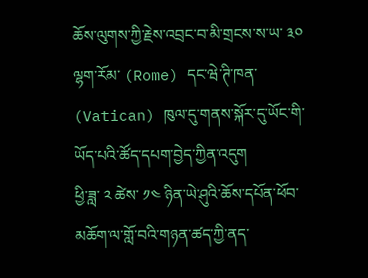ཆོས་ལུགས་ཀྱི་རྗེས་འབྲང་བ་མི་གྲངས་ས་ཡ་ ༣༠ ལྷག་རོམ་ (Rome) དང་ཝེ་ཊི་ཁན་ (Vatican) ཁུལ་དུ་གནས་སྐོར་དུ་ཡོང་གི་ཡོད་པའི་ཚོད་དཔག་བྱེད་ཀྱིན་འདུག
ཕྱི་ཟླ་ ༢ ཚེས་ ༡༤ ཉིན་ཡེ་ཤུའི་ཆོས་དཔོན་ཕོབ་མཆོག་ལ་གློ་བའི་གཉན་ཚད་ཀྱི་ནད་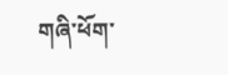གཞི་ཕོག་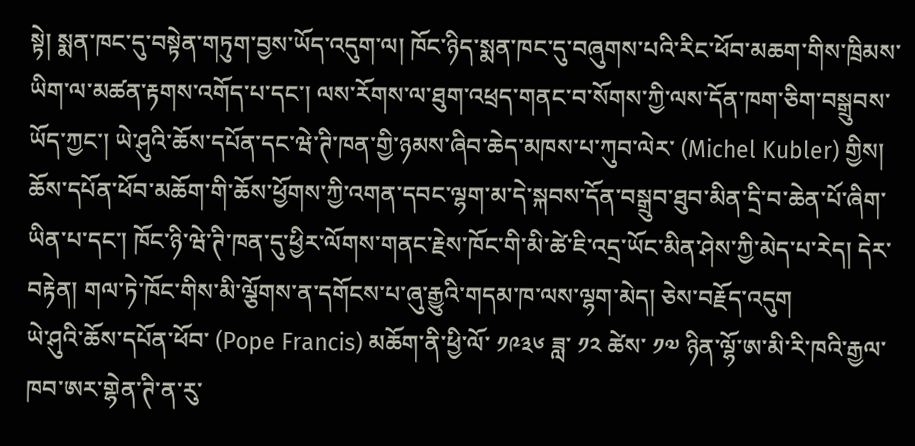སྟེ། སྨན་ཁང་དུ་བསྟེན་གཏུག་བྱས་ཡོད་འདུག་ལ། ཁོང་ཉིད་སྨན་ཁང་དུ་བཞུགས་པའི་རིང་ཕོབ་མཆག་གིས་ཁྲིམས་ཡིག་ལ་མཚན་རྟགས་འགོད་པ་དང་། ལས་རོགས་ལ་ཐུག་འཕྲད་གནང་བ་སོགས་ཀྱི་ལས་དོན་ཁག་ཅིག་བསྒྲུབས་ཡོད་ཀྱང་། ཡེ་ཤུའི་ཆོས་དཔོན་དང་ཝེ་ཊི་ཁན་གྱི་ཉམས་ཞིབ་ཆེད་མཁས་པ་ཀུབ་ལེར་ (Michel Kubler) གྱིས། ཆོས་དཔོན་ཕོབ་མཆོག་གི་ཆོས་ཕྱོགས་ཀྱི་འགན་དབང་ལྷག་མ་དེ་སྐབས་དོན་བསྒྲུབ་ཐུབ་མིན་དྲི་བ་ཆེན་པོ་ཞིག་ཡིན་པ་དང་། ཁོང་ཉི་ཝེ་ཊི་ཁན་དུ་ཕྱིར་ལོགས་གནང་རྗེས་ཁོང་གི་མི་ཚེ་ཇི་འདྲ་ཡོང་མིན་ཤེས་ཀྱི་མེད་པ་རེད། དེར་བརྟེན། གལ་ཏེ་ཁོང་གིས་མི་ལྕོགས་ན་དགོངས་པ་ཞུ་རྒྱུའི་གདམ་ཁ་ལས་ལྷག་མེད། ཅེས་བརྗོད་འདུག
ཡེ་ཤུའི་ཆོས་དཔོན་ཕོབ་ (Pope Francis) མཆོག་ནི་ཕྱི་ལོ་ ༡༩༣༦ ཟླ་ ༡༢ ཚེས་ ༡༧ ཉིན་ལྷོ་ཨ་མི་རི་ཁའི་རྒྱལ་ཁབ་ཨར་གྷེན་ཊི་ན་རུ་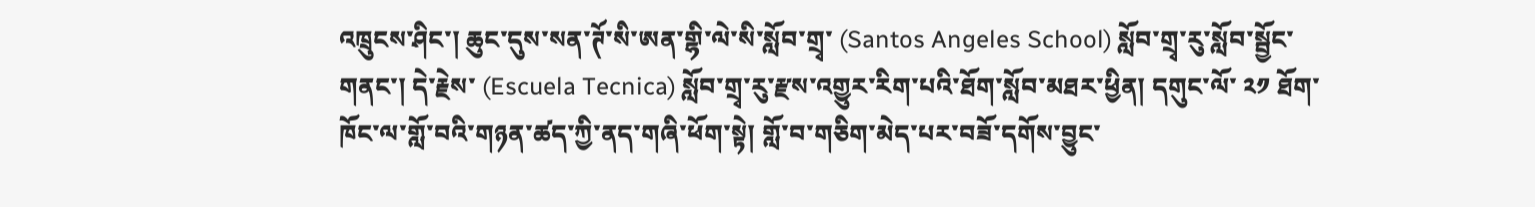འཁྲུངས་ཤིང་། ཆུང་དུས་སན་ཊོ་སི་ཨན་གྷི་ལེ་སི་སློབ་གྲྭ་ (Santos Angeles School) སློབ་གྲྭ་རུ་སློབ་སྦྱོང་གནང་། དེ་རྗེས་ (Escuela Tecnica) སློབ་གྲྭ་རུ་རྫས་འགྱུར་རིག་པའི་ཐོག་སློབ་མཐར་ཕྱིན། དགུང་ལོ་ ༢༡ ཐོག་ཁོང་ལ་གློ་བའི་གཉན་ཚད་ཀྱི་ནད་གཞི་ཕོག་སྟེ། གློ་བ་གཅིག་མེད་པར་བཟོ་དགོས་བྱུང་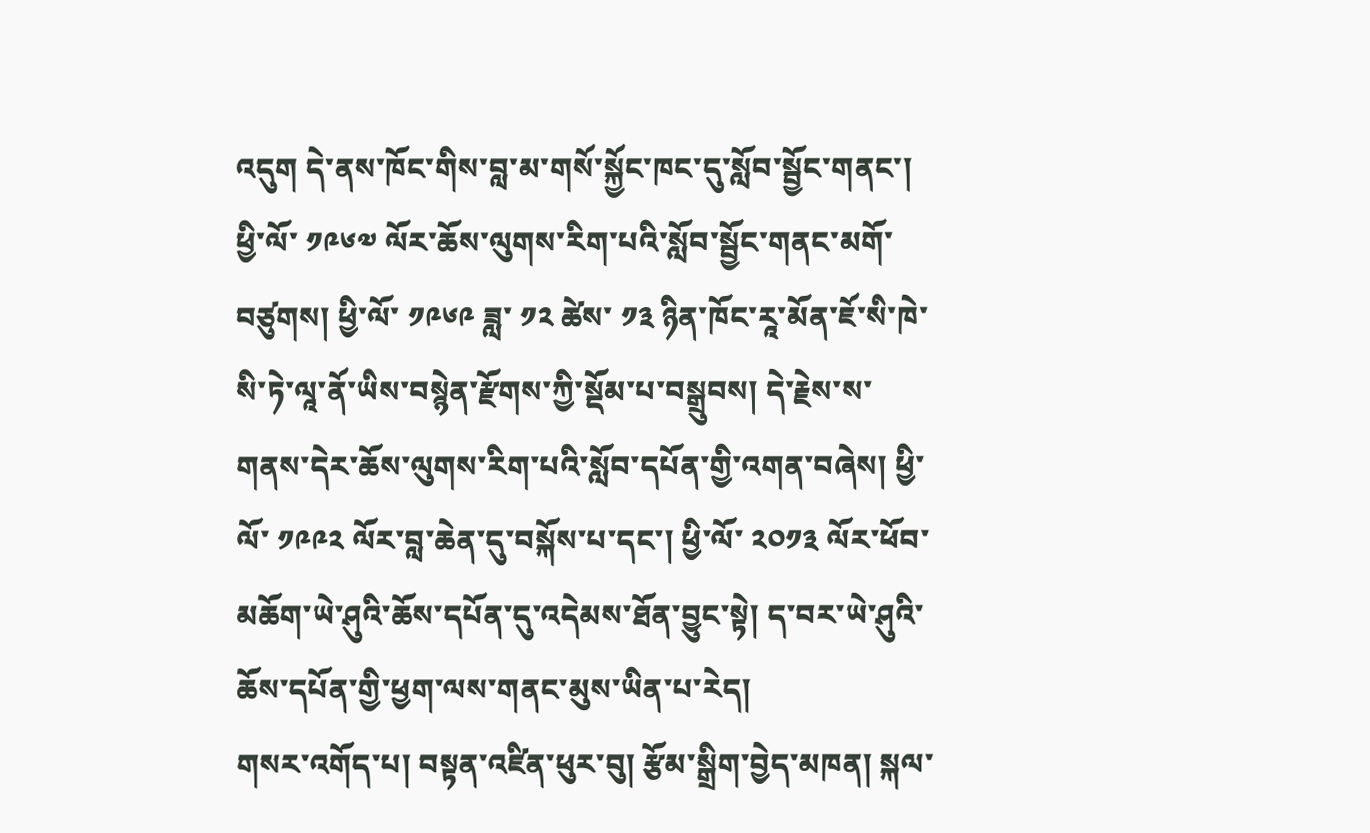འདུག དེ་ནས་ཁོང་གིས་བླ་མ་གསོ་སྐྱོང་ཁང་དུ་སློབ་སྦྱོང་གནང་། ཕྱི་ལོ་ ༡༩༦༧ ལོར་ཆོས་ལུགས་རིག་པའི་སློབ་སྦྱོང་གནང་མགོ་བཙུགས། ཕྱི་ལོ་ ༡༩༦༩ ཟླ་ ༡༢ ཚེས་ ༡༣ ཉིན་ཁོང་རཱ་མོན་ཇོ་སི་ཁེ་སི་ཏེ་ལཱ་ནོ་ཡིས་བསྙེན་རྫོགས་ཀྱི་སྡོམ་པ་བསྒྲུབས། དེ་རྗེས་ས་གནས་དེར་ཆོས་ལུགས་རིག་པའི་སློབ་དཔོན་གྱི་འགན་བཞེས། ཕྱི་ལོ་ ༡༩༩༢ ལོར་བླ་ཆེན་དུ་བསྐོས་པ་དང་། ཕྱི་ལོ་ ༢༠༡༣ ལོར་ཕོབ་མཆོག་ཡེ་ཤུའི་ཆོས་དཔོན་དུ་འདེམས་ཐོན་བྱུང་སྟེ། ད་བར་ཡེ་ཤུའི་ཆོས་དཔོན་གྱི་ཕྱག་ལས་གནང་མུས་ཡིན་པ་རེད།
གསར་འགོད་པ། བསྟན་འཛིན་ཕུར་བུ། རྩོམ་སྒྲིག་བྱེད་མཁན། སྐལ་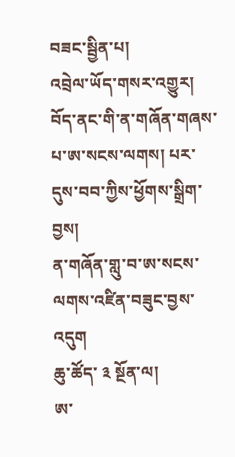བཟང་སྦྱིན་པ།
འབྲེལ་ཡོད་གསར་འགྱུར།
བོད་ནང་གི་ན་གཞོན་གཞས་པ་ཨ་སངས་ལགས། པར་དུས་བབ་ཀྱིས་ཕྱོགས་སྒྲིག་བྱས།
ན་གཞོན་གླུ་བ་ཨ་སངས་ལགས་འཛིན་བཟུང་བྱས་འདུག
ཆུ་ཚོད་ ༣ སྔོན་ལ།
ཨ་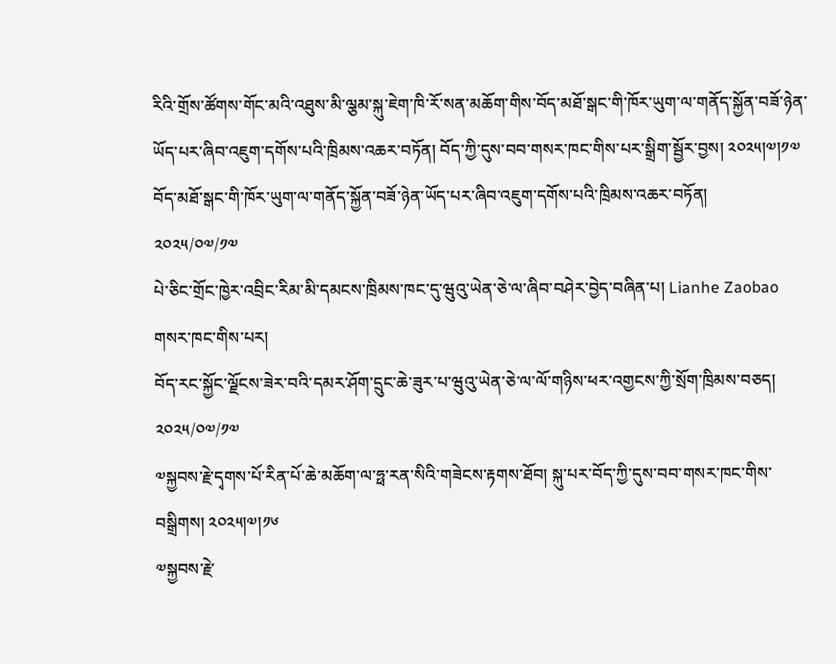རིའི་གྲོས་ཚོགས་གོང་མའི་འཐུས་མི་ལྕམ་སྐུ་ཇེག་ཁི་རོ་སན་མཆོག་གིས་བོད་མཐོ་སྒང་གི་ཁོར་ཡུག་ལ་གནོད་སྐྱོན་བཟོ་ཉེན་ཡོད་པར་ཞིབ་འཇུག་དགོས་པའི་ཁྲིམས་འཆར་བཏོན། བོད་ཀྱི་དུས་བབ་གསར་ཁང་གིས་པར་སྒྲིག་སྦྱོར་བྱས། ༢༠༢༥།༧།༡༧
བོད་མཐོ་སྒང་གི་ཁོར་ཡུག་ལ་གནོད་སྐྱོན་བཟོ་ཉེན་ཡོད་པར་ཞིབ་འཇུག་དགོས་པའི་ཁྲིམས་འཆར་བཏོན།
༢༠༢༥/༠༧/༡༧
པེ་ཅིང་གྲོང་ཁྱེར་འབྲིང་རིམ་མི་དམངས་ཁྲིམས་ཁང་དུ་ཝུའུ་ཡེན་ཅེ་ལ་ཞིབ་བཤེར་བྱེད་བཞིན་པ། Lianhe Zaobao གསར་ཁང་གིས་པར།
བོད་རང་སྐྱོང་ལྗོངས་ཟེར་བའི་དམར་ཤོག་དྲུང་ཆེ་ཟུར་པ་ཝུའུ་ཡེན་ཅེ་ལ་ལོ་གཉིས་ཕར་འགྱངས་ཀྱི་སྲོག་ཁྲིམས་བཅད།
༢༠༢༥/༠༧/༡༧
༧སྐྱབས་རྗེ་དྭགས་པོ་རིན་པོ་ཆེ་མཆོག་ལ་ཧྥ་རན་སིའི་གཟེངས་རྟགས་ཐོབ། སྐུ་པར་བོད་ཀྱི་དུས་བབ་གསར་ཁང་གིས་བསྒྲིགས། ༢༠༢༥།༧།༡༦
༧སྐྱབས་རྗེ་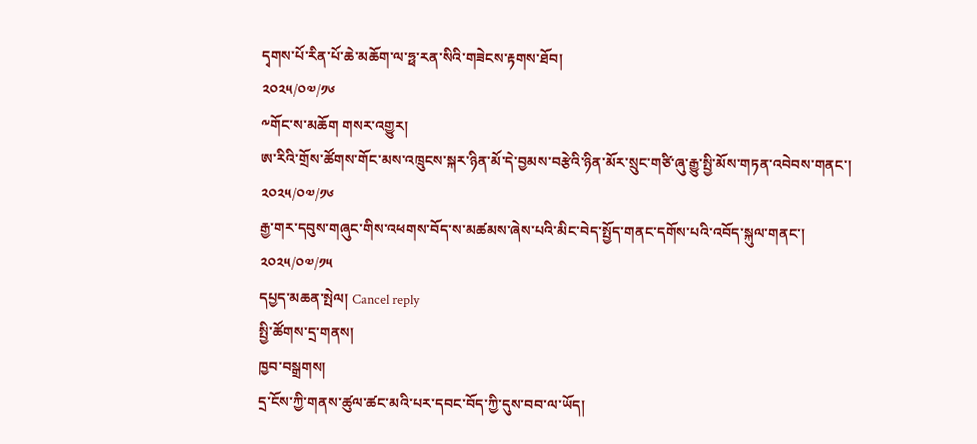དྭགས་པོ་རིན་པོ་ཆེ་མཆོག་ལ་ཧྥ་རན་སིའི་གཟེངས་རྟགས་ཐོབ།
༢༠༢༥/༠༧/༡༦
༸གོང་ས་མཆོག གསར་འགྱུར།
ཨ་རིའི་གྲོས་ཚོགས་གོང་མས་འཁྲུངས་སྐར་ཉིན་མོ་དེ་བྱམས་བརྩེའི་ཉིན་མོར་སྲུང་གཙི་ཞུ་རྒྱུ་སྤྱི་མོས་གཏན་འབེབས་གནང་།
༢༠༢༥/༠༧/༡༦
རྒྱ་གར་དབུས་གཞུང་གིས་འཕགས་བོད་ས་མཚམས་ཞེས་པའི་མིང་བེད་སྤྱོད་གནང་དགོས་པའི་འབོད་སྐུལ་གནང་།
༢༠༢༥/༠༧/༡༥
དཔྱད་མཆན་སྤེལ། Cancel reply
སྤྱི་ཚོགས་དྲ་གནས།
ཁྱབ་བསྒྲགས།
དྲ་ངོས་ཀྱི་གནས་ཚུལ་ཚང་མའི་པར་དབང་བོད་ཀྱི་དུས་བབ་ལ་ཡོད།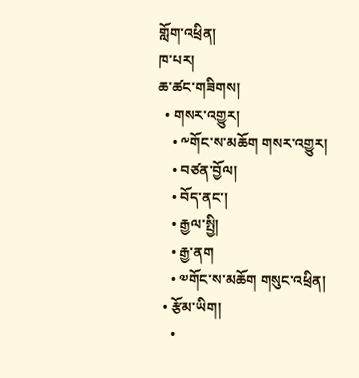གློག་འཕྲིན།
ཁ་པར།
ཆ་ཚང་གཟིགས།
  • གསར་འགྱུར།
    • ༸གོང་ས་མཆོག གསར་འགྱུར།
    • བཙན་བྱོལ།
    • བོད་ནང་།
    • རྒྱལ་སྤྱི།
    • རྒྱ་ནག
    • ༧གོང་ས་མཆོག གསུང་འཕྲིན།
  • རྩོམ་ཡིག།
    •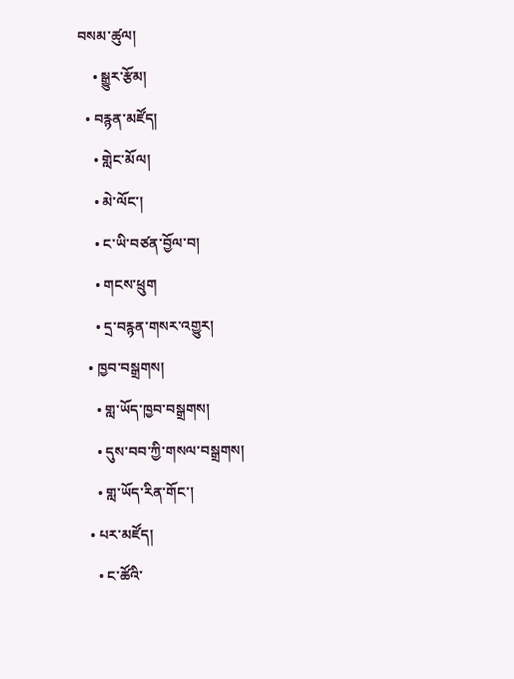བསམ་ཚུལ།
    • སྒྱུར་རྩོམ།
  • བརྙན་མཛོད།
    • གླེང་མོལ།
    • མེ་ལོང་།
    • ང་ཡི་བཙན་བྱོལ་བ།
    • གངས་ཕྲུག
    • དྲ་བརྙན་གསར་འགྱུར།
  • ཁྱབ་བསྒྲགས།
    • གླ་ཡོད་ཁྱབ་བསྒྲགས།
    • དུས་བབ་ཀྱི་གསལ་བསྒྲགས།
    • གླ་ཡོད་རིན་གོང་།
  • པར་མཛོད།
    • ང་ཚོའི་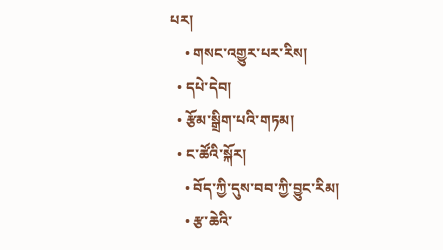པར།
    • གསང་འགྱུར་པར་རིས།
  • དཔེ་དེབ།
  • རྩོམ་སྒྲིག་པའི་གཏམ།
  • ང་ཚོའི་སྐོར།
    • བོད་ཀྱི་དུས་བབ་ཀྱི་བྱུང་རིམ།
    • རྩ་ཆེའི་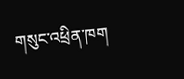གསུང་འཕྲིན་ཁག